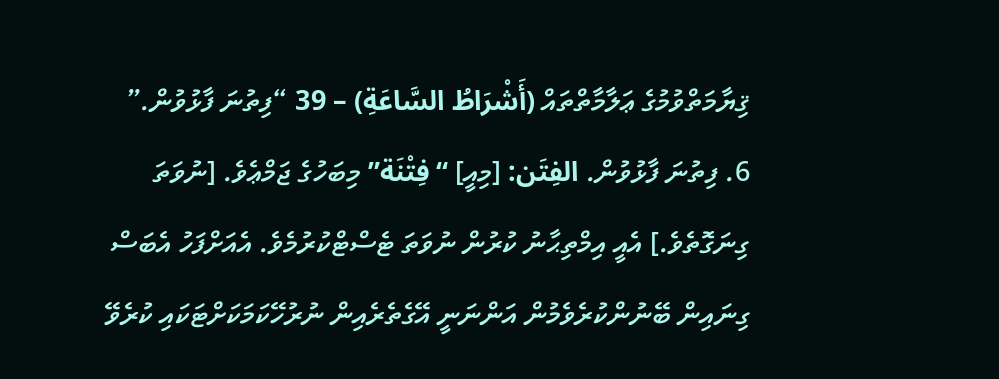ޤިޔާމަތްވުމުގެ ޢަލާމާތްތައް (أَشْرَاطُ السَّاعَةِ) – 39 “ފިތުނަ ފާޅުވުން.”
6. ފިތުނަ ފާޅުވުން. الفِتَن: [މިއީ] “فِتْنَة” މިބަހުގެ ޖަމްޢެވެ. [ނުވަތަ ގިނަގޮތެވެ.] އެއީ އިމްތިޙާނު ކުރުން ނުވަތަ ޓެސްޓްކުރުމެވެ. އެއަށްފަހު އެބަސް ގިނައިން ބޭނުންކުރެވެމުން އަންނަނީ އޭގެތެރެއިން ނުރުހޭކަމަކަށްޓަކައި ކުރެވޭ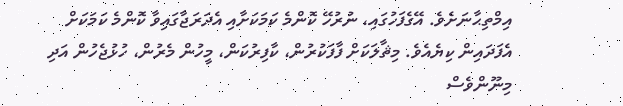އިމްތިޙާނަށެވެ. އޭގެފަހުގައި، ނުރުހޭ ކޮންމެ ކަމަކަށާއި އެދަރަޖާގައިވާ ކޮންމެ ކަމަކަށް އެފަދައިން ކިޔެއެވެ. މިޘާލަކަށް ފާފަކުރުން، ކާފިރުކަން، މީހުން މެރުން، ހުޅުޖެހުން އަދި މިނޫންވެސް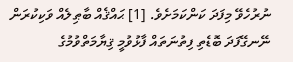ނުރުހެވޭ މިފަދަ ކަންކަމަށެވެ. [1] ޙައްޤެއް ބާޠިލެއް ވަކިކުރަން ނޭނގޭފަދަ ބޮޑެތި ފިތުނަތައް ފާޅުވުމީ ޤިޔާމަތްވުމުގެ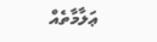ޢަލާމާތެއް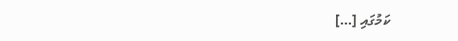ކަމުގައި […]